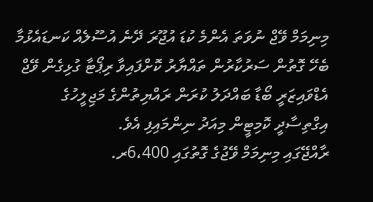މިނިމަމް ވޭޖް ނުވަތަ އެންމެ ކުޑަ އުޖޫރަ ދޭނެ އުސޫލެއް ކަނޑައެޅުމާ ބެހޭ ގޮތުން ސަރުކާރުން ތައްޔާރު ކޮށްފައިވާ ރިޕޯޓާ ގުޅިގެން ވޭޖް އެޑްވައިޒަރީ ބޯޑާ ބައްދަލު ކުރަން ރައްޔިތުންގެ މަޖިލީހުގެ އިގްތިސާދީ ކޮމިޓީން މިއަދު ނިންމައިފި އެވެ.
ރާއްޖޭގައި މިނިމަމް ވޭޖުގެ ގޮތުގައި 6،400ރ.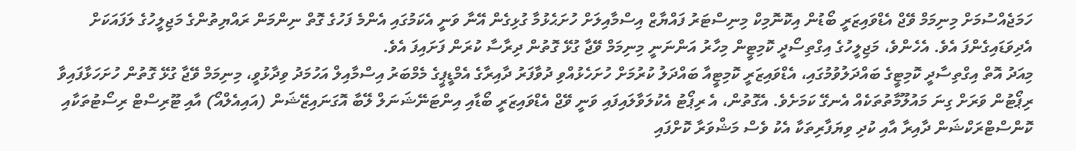ހަމަޖެއްސުމަށް މިނިމަމް ވޭޖް އެޑްވައިޒަރީ ބޯޑުން އިކޮނޮމިކް މިނިސްޓަރު ފައްޔާޒް އިސްމާއިލަށް ހުށަޙެޅުމާ ގުޅިގެން އޭނާ ވަނީ އެކަމުގައި އެންމެ ފަހުގެ ގޮތް ނިންމަން ރައްޔިތުންގެ މަޖިލީހުގެ ލަފައަކަށް އެދިވަޑައިގެންފަ އެވެ. އެހެންވެ، މަޖިލީހުގެ އިގްތިސޯދީ ކޮމިޓީން މިހާރު އަންނަނީ މިނިމަމް ވޭޖާ ގުޅޭ ގޮތުން ދިރާސާ ކުރަން ފަށައިފަ އެވެ.
މިއަދު އޮތް އިގްތިސާދީ ކޮމިޓީގެ ބައްދަލުވުމުގައި، އެޑްވައިޒަރީ ކޮމިޓީއާ ބައްދަލު ކުރުމަށް ހުށަހެޅުއްވި ދުވާފަރު ދާއިރާގެ އެމްޑީޕީގެ މެމްބަރު އިސްމާއިލް އަހުމަދު ވިދާޅުވީ، މިނިމަމް ވޭޖާ ގުޅޭ ގޮތުން ހުށަހަޅާފައިވާ ރިޕޯޓުން ވަރަށް ގިނަ މައުލޫމާތުތަކެއް އެނގޭ ކަމަށެވެ. އެގޮތުން، އެ ރިޕޯޓު އެކުލަވާލައިފައި ވަނީ ވޭޖް އެޑްވައިޒަރީ ބޯޑާއި އިންޓަނޭޝަނަލް ލޭބާ އޮގަނައިޒޭޝަން (އައިއެލްއޯ) އާއި ޓޫރިސްޓް ރިސޯޓުތަކާއި ކޮންސްޓްރަކްޝަން ދާއިރާ އާއި ކުދި ވިޔަފާރިތަކާ އެކު ވެސް މަޝްވަރާ ކޮށްފައި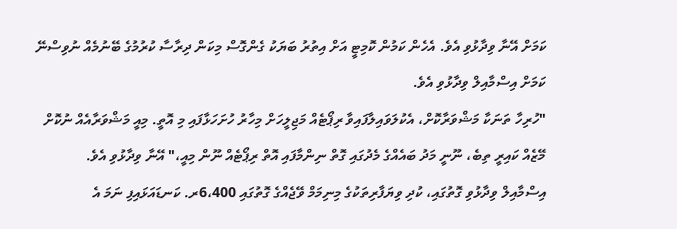ކަމަށް އޭނާ ވިދާޅުވި އެވެ. އެހެން ކަމުން ކޮމިޓީ އަށް އިތުރު ބަޔަކު ގެންގޮސް މިކަން ދިރާސާ ކުރުމުގެ ބޭނުމެއް ނުވިސްނޭ ކަމަށް އިސްމާއިލް ވިދާޅުވި އެވެ.
"ހުރިހާ ތަނަކާ މަޝްވަރާކޮށް، އެކުލަވައިލާފައިވާ ރިޕޯޓެއް މަޖިލީހަށް މިހާރު ހުށަހަޅާފައި މި އޮތީ. މިއީ މަޝްވަރާއެއް ނުކޮށް މޭޒެއް ކައިރީ ތިބެ، ނޫނީ މަދު ބައެއްގެ މެދުގައި ގޮތް ނިންމާފައި އޮތް ރިޕޯޓެއް ނޫން މިއީ،" އޭނާ ވިދާޅުވި އެވެ.
އިސްމާއިލް ވިދާޅުވި ގޮތުގައި، ކުދި ވިޔަފާރިތަކުގެ މިނިމަމް ވޭޖެއްގެ ގޮތުގައި 6،400ރ. ކަނޑައަޅައިފި ނަމަ އެ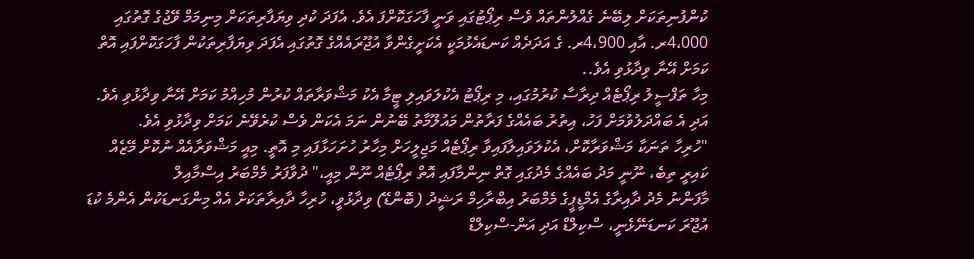ކުންފުނިތަކަށް ލިބޭނެ ގެއްލުންތައް ވެސް ރިޕޯޓުގައި ވަނީ ފާހަގަކޮށްފަ އެވެ. އެފަދަ ކުދި ވިޔަފާރިތަކަށް މިނިމަމް ވޭޖުގެ ގޮތުގައި 4،000ރ. އާއި 4،900ރ. ގެ އަދަދެއް ކަނޑައެޅުމަކީ އެކަށީގެންވާ އުޖޫރައެއްގެ ގޮތުގައި އެފަދަ ވިޔަފާރިތަކުން ފާހަގަކޮށްފައި އޮތް ކަމަށް އޭނާ ވިދާޅުވި އެވެ..
މިހާ ތަފްސީލު ރިޕޯޓެއް ދިރާސާ ކުރުމުގައި، މި ރިޕޯޓު އެކުލަވައިލި ޓީމާ އެކު މަޝްވަރާތައް ކުރުން މުހިއްމު ކަމަށް އޭނާ ވިދާޅުވި އެވެ. އަދި އެ ބައްދަލުވުމަށް ފަހު، އިތުރު ބައެއްގެ ފަރާތުން މައުލޫމާތު ބޭނުން ނަމަ އެކަން ވެސް ކުރެވޭނެ ކަމަށް ވިދާޅުވި އެވެ.
"ހުރިހާ ތަނަކާ މަޝްވަރާކޮށް، އެކުލަވައިލާފައިވާ ރިޕޯޓެއް މަޖިލީހަށް މިހާރު ހުށަހަޅާފައި މި އޮތީ. މިއީ މަޝްވަރާއެއް ނުކޮށް މޭޒެއް ކައިރީ ތިބެ، ނޫނީ މަދު ބައެއްގެ މެދުގައި ގޮތް ނިންމާފައި އޮތް ރިޕޯޓެއް ނޫން މިއީ،" ދުވާފަރު މެމްބަރު އިސްމާއިލް
މާފަންނު މެދު ދާއިރާގެ އެމްޑީޕީގެ މެމްބަރު އިބްރާހިމް ރަޝީދު (ބޮންޑޭ) ވިދާޅުވީ، ހުރިހާ ދާއިރާތަކަށް އެއް މިންގަނޑަކުން އެންމެ ކުޑަ އުޖޫރަ ކަނޑަނޭޅެނީ، ސްކިލްޑް އަދި އަން-ސްކިލްޑް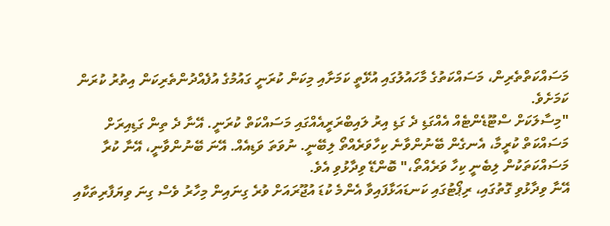މަސައްކަތްތެރިން، މަސައްކަތުގެ މާހައުލުގައި އުޅޭތީ ކަމަށާއި މިކަން ކުރަނީ ގައުމުގެ އުފެއްދުންތެރިކަން އިތުރު ކުރަން ކަމަށެވެ.
"މިސާލަކަށް ސްޓޫޑެންޓެއް އެއްގަޑި ދެ ގަޑި އިރު ލައިބްރަރީއެއްގައި މަސައްކަތް ކުރަނީ. އޭނާ ދެ ތިން ގަޑިއިރަށް މަސައްކަތް ކުރީމާ، އެނގެން ބޭނުންވާނެ ކިހާވަރެއްތޯ ލިބޭނީ. ނުވަތަ ވަޑިއެއް. އޭނަ ބޭނުންވާނީ، އޭނާ ކުރާ މަސައްކަތަކުން ލިބެނީ ކިހާ ވަރެއްތޯ،" ބޮންޑޭ ވިދާޅުވި އެވެ.
އޭނާ ވިދާޅުވި ގޮތުގައި، ރިޕޯޓުގައި ކަނޑައަޅާފައިވާ އެންމެ ކުޑަ އުޖޫރައަށް ވުރެ ގިނައިން މިހާރު ވެސް ގިނަ ވިޔަފާރިތަކާއި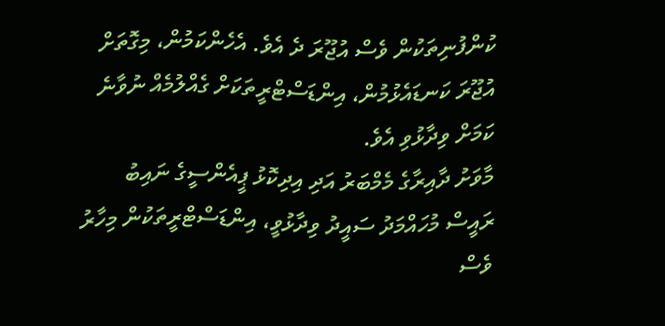ކުންފުނިތަކުން ވެސް އުޖޫރަ ދެ އެވެ. އެހެންކަމުން، މިގޮތަށް އުޖޫރަ ކަނޑައެޅުމުން، އިންޑަސްޓްރީތަކަށް ގެއްލުމެއް ނުވާނެ ކަމަށް ވިދާޅުވި އެވެ.
މާވަށު ދާއިރާގެ މެމްބަރު އަދި އިދިކޮޅު ޕީއެންސީގެ ނައިބު ރައީސް މުހައްމަދު ސައީދު ވިދާޅުވީ، އިންޑަސްޓްރީތަކުން މިހާރު ވެސް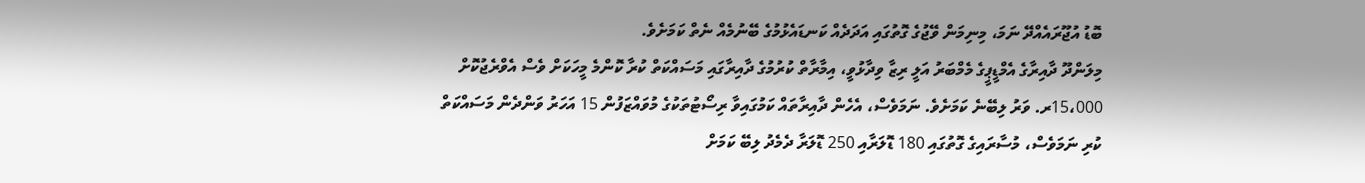ބޮޑު އުޖޫރައެއްދޭ ނަމަ، މިނިމަން ވޭޖުގެ ގޮތުގައި އަދަދެއް ކަނޑައެޅުމުގެ ބޭނުމެއް ނެތް ކަމަށެވެ.
މިލަންދޫ ދާއިރާގެ އެމްޑީޕީގެ މެމްބަރު އަލީ ރިޒާ ވިދާޅުވީ، އިމާރާތް ކުރުމުގެ ދާއިރާގައި މަސައްކަތް ކުރާ ކޮންމެ މީހަކަށް ވެސް އެވްރެޖުކޮށް 15،000ރ. ވަރު ލިބޭނެ ކަމަށެވެ. ނަމަވެސް، އެހެން ދާއިރާތައް ކަމުގައިވާ ރިސޯޓުތަކުގެ މުވައްޒަފުން 15 އަހަރު ވަންދެން މަސައްކަތް ކުރި ނަމަވެސް، މުސާރައިގެ ގޮތުގައި 180 ޑޮލަރާއި 250 ޑޮލަރާ ދެމެދު ލިބޭ ކަމަށް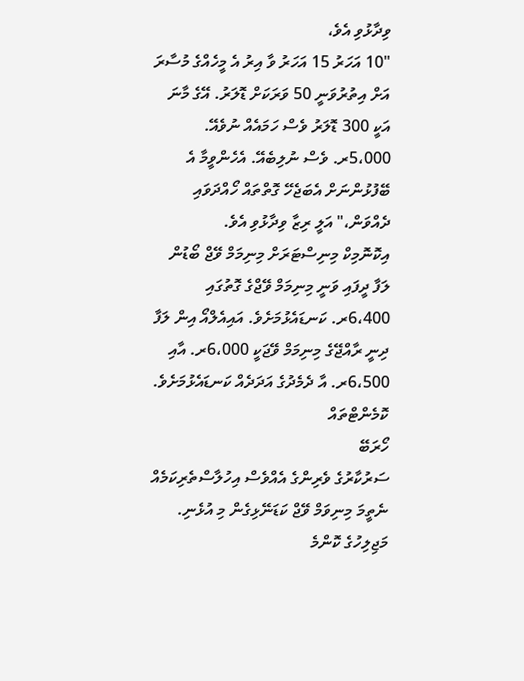ވިދާޅުވި އެވެ،
"10 އަހަރު 15 އަހަރު ވާ އިރު އެ މީހެއްގެ މުސާރަ އަށް އިތުރުވަނީ 50 ވަރަކަށް ޑޮލަރު. އޭގެ މާނަ އަކީ 300 ޑޮލަރު ވެސް ހަމައެއް ނުވެއޭ. 5،000ރ. ވެސް ނުލިބެއޭ. އެހެންވީމާ އެ ބޭފުޅުންނަށް އެބަޖެހޭ ގޮތްތައް ހޯއްދަވައި ދެއްވަން،" އަލީ ރިޒާ ވިދާޅުވި އެވެ.
އިކޮނޮމިކް މިނިސްޓަރަށް މިނިމަމް ވޭޖް ބޯޑުން ލަފާ ދީފައި ވަނީ މިނިމަމް ވޭޖްގެ ގޮތުގައި 6،400ރ. ކަނޑައެޅުމަށެވެ. އައިއެލްއޯ އިން ލަފާ ދިނީ ރާއްޖޭގެ މިނިމަމް ވޭޖަކީ 6،000ރ. އާއި 6،500ރ. އާ ދެމެދުގެ އަދަދެއް ކަނޑައެޅުމަށެވެ.
ކޮމެންޓްތައް
ހޯރަބޭ
ސަރުކާރުގެ ވެރިންގެ އެއްވެސް އިހުލާސްތެރިކަމެއް ނެތީމަ މިނިވަމް ވޭޖް ކަޑަނޭޅިގެން މި އުޅެނި. މަޖިލިހުގެ ކޮންމެ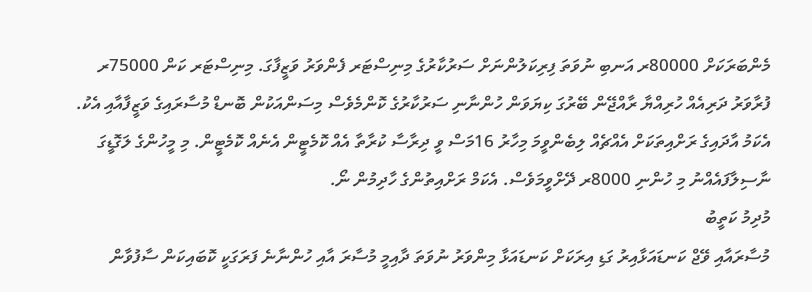މެންބަރަކަށް 80000ރ އަނބި ނުވަތަ ފިރިކަލުންނަށް ސަރުކާރުގެ މިނިސްޓަރ ފެންވަރު ވަޒީފާގަ. މިނިސްޓަރ ކަން 75000ރ ފުރާވަރު ދަރިއެއް ހުރިއްޔާ ރާއްޖޭން ބޭރުގަ ކިޔަވަން ހުންނާނި ސަރުކާރުގެ ކޮންމެވެސް މިސަންއަކުން ބޮނޑް މުސާރައިގެ ވަޒީފާއާއި އެކު. އެކަމު އާދައިގެ ރަށްއިތަކަށް އެއްޗެއް ލިބެންވީމަ މިހާރު 16މަސް ވީ ދިރާސާ ކުރާތާ އެއް ކޮމެޓީން އެނެއް ކޮމެޓީން. މި މީހުންގެ ލަގޮޑީގަ ނާސިލާފައެއްނު މި ހުންނި 8000ރ ދޭށްވީމަވެސް. އެކަމް ރަށްއިތުންގެ ހާދިމުން ނޯ.
މުދިމު ކަތީބު
މުސާރައާއި ވޭޖް ކަނޑައަޅާއިރު ގަޑި އިރަކަށް ކަނޑައަޅާ މިންވަރު ނުވަތަ ދާއިމީ މުސާރަ އާއި ހުންނާނެ ފަރަގަކީ ކޮބައިކަން ސާފުވާން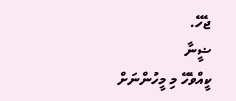ޖެހޭ.
ޟީނާ
ކީއްވެހޭ މި މީހުންނަށް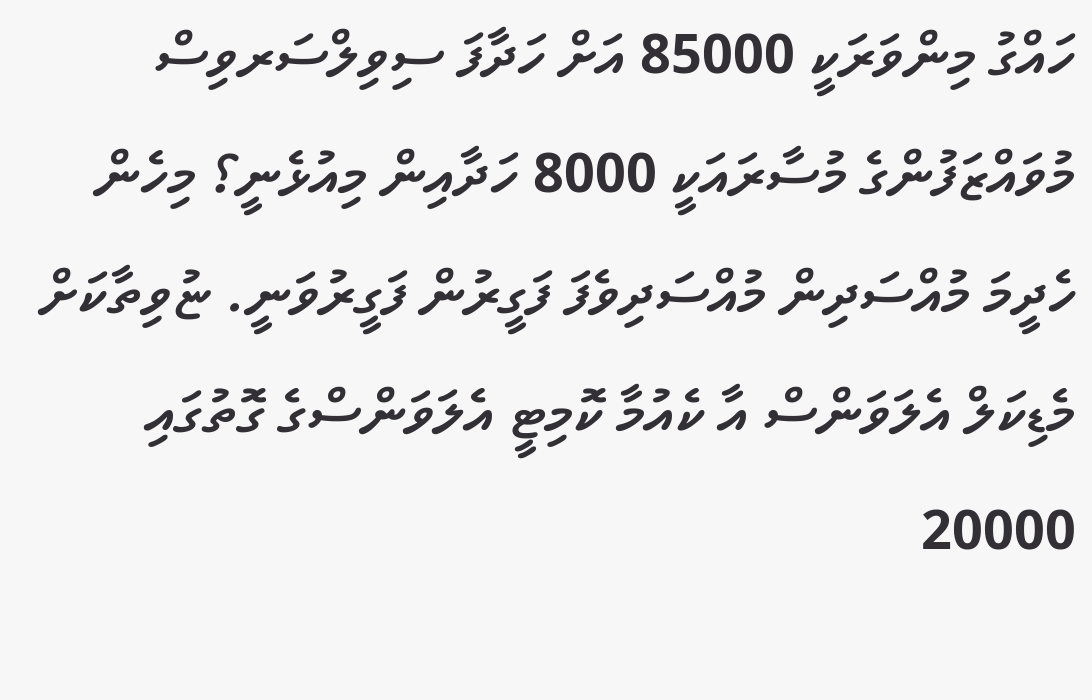ހައްގު މިންވަރަކީ 85000 އަށް ހަދާފަ ސިވިލްސަރވިސް މުވައްޒަފުންގެ މުސާރައަކީ 8000 ހަދާއިން މިއުޅެނީ؟ މިހެން ހެދީމަ މުއްސަދިން މުއްސަދިވެފަ ފަގީރުން ފަގީރުވަނީ. ޏުވިތާކަށް މެޑިކަލް އެލަވަންސް އާ ކެއުމާ ކޮމިޓީ އެލަވަންސްގެ ގޮތުގައި 20000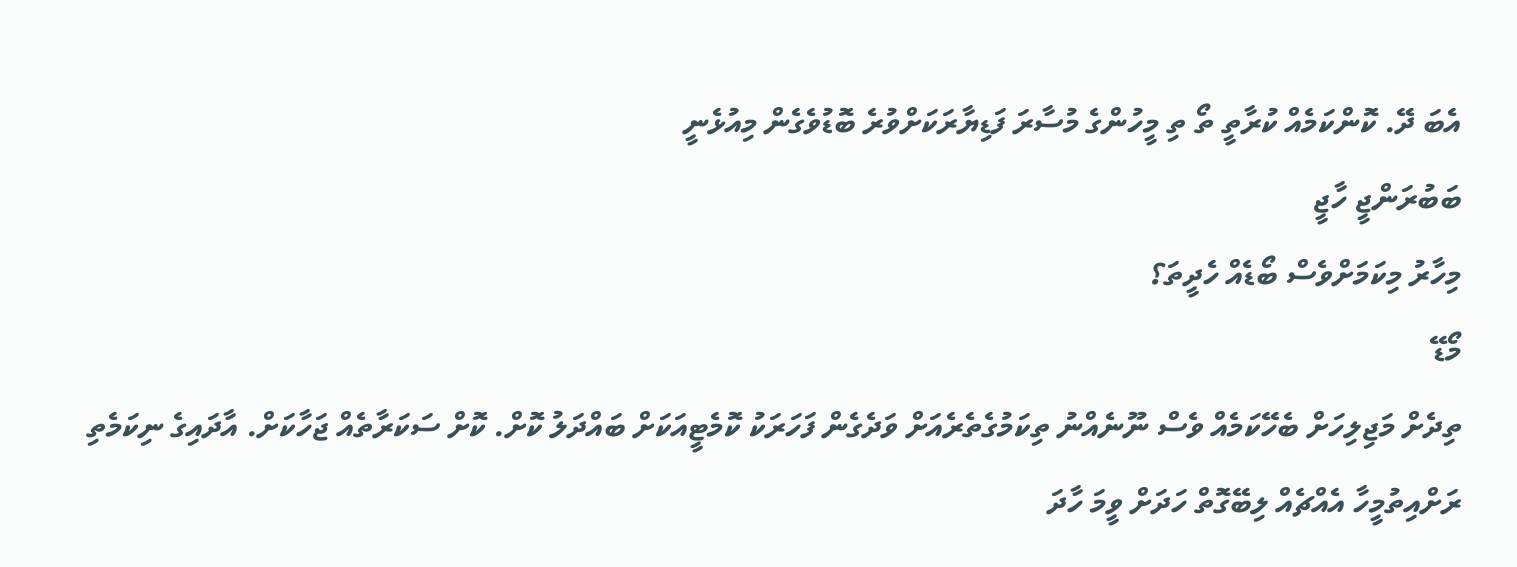އެބަ ދޭ. ކޮންކަމެއް ކުރާތީ ތޯ ތި މީހުންގެ މުސާރަ ފަޑިޔާރަކަށްވުރެ ބޮޑުވެގެން މިއުޅެނީ
ބަބުރަންޖީ ހާޖީ
މިހާރު މިކަމަށްވެސް ބޯޑެއް ހެދީތަ؟
މޯޑޭ
ތިދެށް މަޖިލިހަށް ބެހޭކަމެއް ވެސް ނޫނެއްނު ތިކަމުގެތެރެއަށް ވަދެގެން ފަހަރަކު ކޮމެޓީއަކަށް ބައްދަލު ކޮށް. ކޮށް ސަކަރާތެއް ޖަހާކަށް. އާދައިގެ ނިކަމެތި ރަށްއިތުމީހާ އެއްޗެއް ލިބޭގޮތް ހަދަށް ވީމަ ހާދަ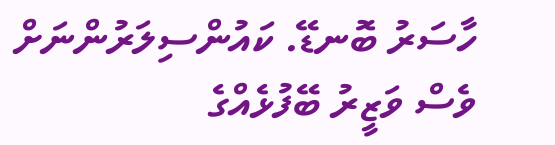ހާސަރު ބޮނޑޭ. ކައުންސިލަރުންނަށް ވެސް ވަޒީރު ބޭފުޅެއްގެ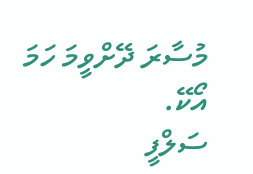މުސާރަ ދޭށްވީމަ ހަމަ އޯކޭ.
ސަލްފީ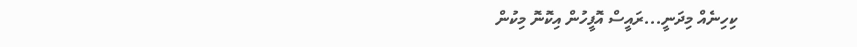ކިހިނެއް މިދަނީ...ރައީސް އޮފީހުން އިކޮނޮ މިކުން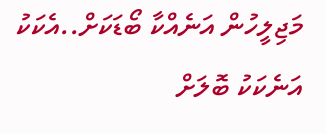މަޖިލީހުން އަނެއްކާ ބޯޑަކަށް..އެކަކު އަނެކަކު ބޮލަށް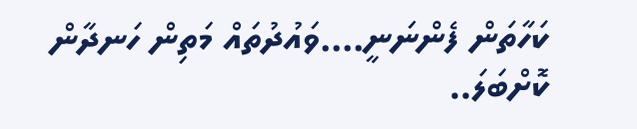ކަހާތަން ފެންނަނީ....ވައުދުތައް މަތިން ހަނދާން ކޮށްބަލަ..